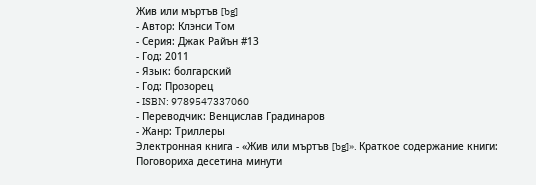Жив или мъртъв [bg]
- Автор: Клэнси Том
- Серия: Джак Райън #13
- Год: 2011
- Язык: болгарский
- Год: Прозорец
- ISBN: 9789547337060
- Переводчик: Венцислав Градинаров
- Жанр: Триллеры
Электронная книга - «Жив или мъртъв [bg]». Краткое содержание книги:
Поговориха десетина минути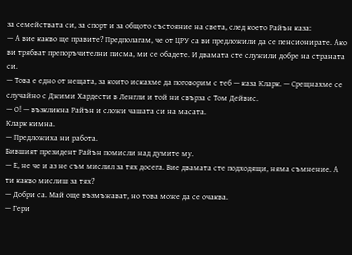за семействата си, за спорт и за общото състояние на света, след което Райън каза:
— А вие какво ще правите? Предполагам, че от ЦРУ са ви предложили да се пенсионирате. Ако ви трябват препоръчителни писма, ми се обадете. И двамата сте служили добре на страната си.
— Това е едно от нещата, за които искахме да поговорим с теб — каза Кларк. — Срещнахме се случайно с Джими Хардести в Ленгли и той ни свърза с Том Дейвис.
— О! — възкликна Райън и сложи чашата си на масата.
Кларк кимна.
— Предложиха ни работа.
Бившият президент Райън помисли над думите му.
— Е, не че и аз не съм мислил за тях досега. Вие двамата сте подходящи, няма съмнение. А ти какво мислиш за тях?
— Добри са. Май още възмъжават, но това може да се очаква.
— Гери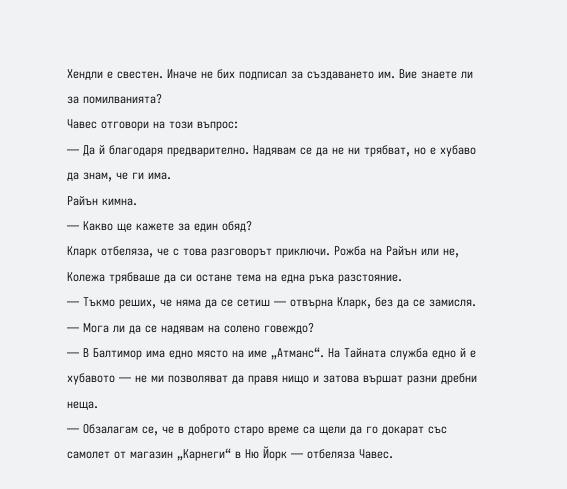Хендли е свестен. Иначе не бих подписал за създаването им. Вие знаете ли за помилванията?
Чавес отговори на този въпрос:
— Да й благодаря предварително. Надявам се да не ни трябват, но е хубаво да знам, че ги има.
Райън кимна.
— Какво ще кажете за един обяд?
Кларк отбеляза, че с това разговорът приключи. Рожба на Райън или не, Колежа трябваше да си остане тема на една ръка разстояние.
— Тъкмо реших, че няма да се сетиш — отвърна Кларк, без да се замисля. — Мога ли да се надявам на солено говеждо?
— В Балтимор има едно място на име „Атманс“. На Тайната служба едно й е хубавото — не ми позволяват да правя нищо и затова вършат разни дребни неща.
— Обзалагам се, че в доброто старо време са щели да го докарат със самолет от магазин „Карнеги“ в Ню Йорк — отбеляза Чавес.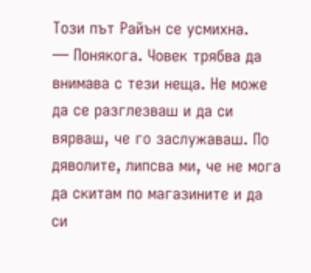Този път Райън се усмихна.
— Понякога. Човек трябва да внимава с тези неща. Не може да се разглезваш и да си вярваш, че го заслужаваш. По дяволите, липсва ми, че не мога да скитам по магазините и да си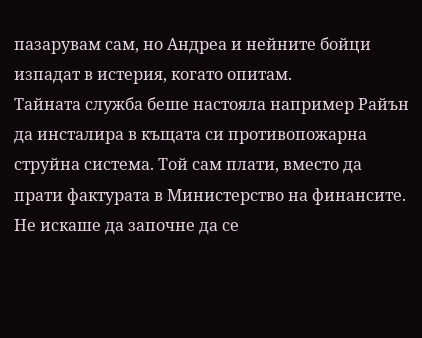пазарувам сам, но Андреа и нейните бойци изпадат в истерия, когато опитам.
Тайната служба беше настояла например Райън да инсталира в къщата си противопожарна струйна система. Той сам плати, вместо да прати фактурата в Министерство на финансите. Не искаше да започне да се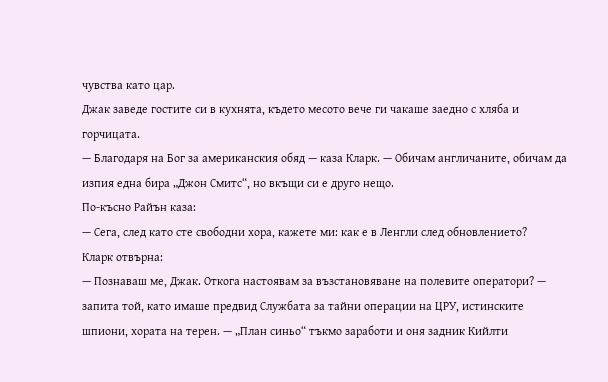чувства като цар.
Джак заведе гостите си в кухнята, където месото вече ги чакаше заедно с хляба и горчицата.
— Благодаря на Бог за американския обяд — каза Кларк. — Обичам англичаните, обичам да изпия една бира „Джон Смитс“, но вкъщи си е друго нещо.
По-късно Райън каза:
— Сега, след като сте свободни хора, кажете ми: как е в Ленгли след обновлението?
Кларк отвърна:
— Познаваш ме, Джак. Откога настоявам за възстановяване на полевите оператори? — запита той, като имаше предвид Службата за тайни операции на ЦРУ, истинските шпиони, хората на терен. — „План синьо“ тъкмо заработи и оня задник Кийлти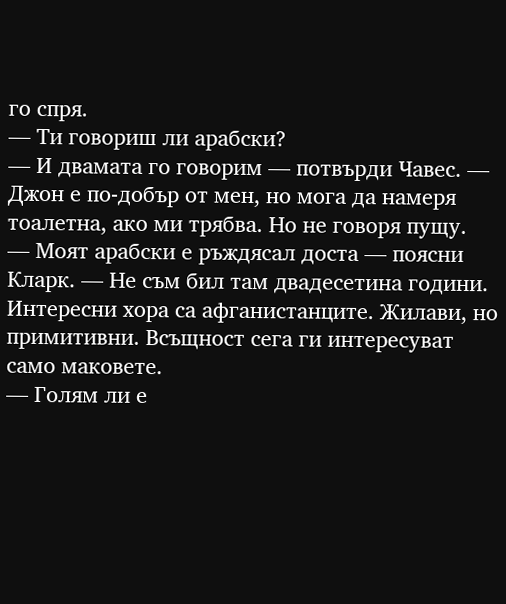го спря.
— Ти говориш ли арабски?
— И двамата го говорим — потвърди Чавес. — Джон е по-добър от мен, но мога да намеря тоалетна, ако ми трябва. Но не говоря пущу.
— Моят арабски е ръждясал доста — поясни Кларк. — Не съм бил там двадесетина години. Интересни хора са афганистанците. Жилави, но примитивни. Всъщност сега ги интересуват само маковете.
— Голям ли е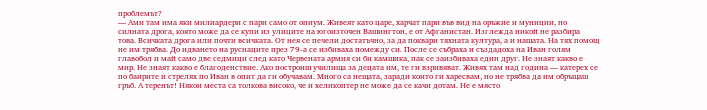проблемът?
— Ами там има яки милиардери с пари само от опиум. Живеят като царе, харчат пари във вид на оръжие и муниции, но силната дрога, която може да се купи из улиците на югоизточен Вашингтон, е от Афганистан. Изглежда никой не разбира това. Всичката дрога или почти всичката. От нея се печели достатъчно, за да поквари тяхната култура, а и нашата. На тях помощ не им трябва. До идването на руснаците през 79-а се избиваха помежду си. После се събраха и създадоха на Иван голям главобол и май само две седмици след като Червената армия си би камшика, пак се заизбиваха един друг. Не знаят какво е мир. Не знаят какво е благоденствие. Ако построиш училища за децата им, те ги взривяват. Живях там над година — катерех се по баирите и стрелях по Иван в опит да ги обучавам. Много са нещата, заради които ги харесвам, но не трябва да им обръщаш гръб. А теренът! Някои места са толкова високо, че и хеликоптер не може да се качи дотам. Не е място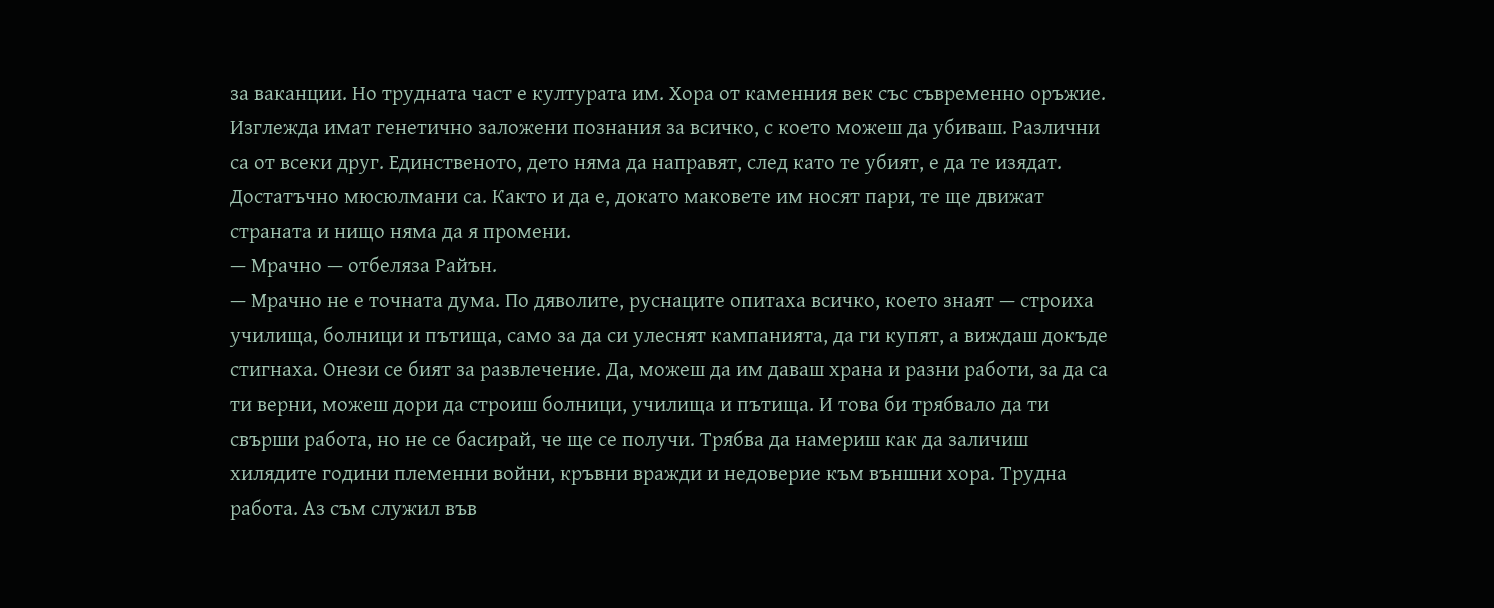за ваканции. Но трудната част е културата им. Хора от каменния век със съвременно оръжие. Изглежда имат генетично заложени познания за всичко, с което можеш да убиваш. Различни са от всеки друг. Единственото, дето няма да направят, след като те убият, е да те изядат. Достатъчно мюсюлмани са. Както и да е, докато маковете им носят пари, те ще движат страната и нищо няма да я промени.
— Мрачно — отбеляза Райън.
— Мрачно не е точната дума. По дяволите, руснаците опитаха всичко, което знаят — строиха училища, болници и пътища, само за да си улеснят кампанията, да ги купят, а виждаш докъде стигнаха. Онези се бият за развлечение. Да, можеш да им даваш храна и разни работи, за да са ти верни, можеш дори да строиш болници, училища и пътища. И това би трябвало да ти свърши работа, но не се басирай, че ще се получи. Трябва да намериш как да заличиш хилядите години племенни войни, кръвни вражди и недоверие към външни хора. Трудна работа. Аз съм служил във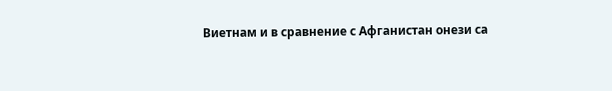Виетнам и в сравнение с Афганистан онези са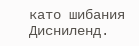като шибания Дисниленд.